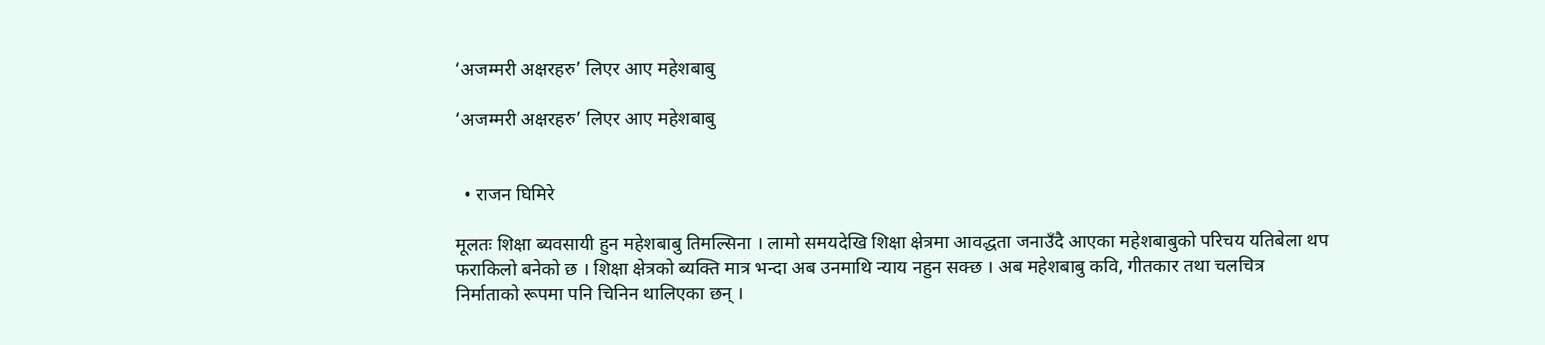‘अजम्मरी अक्षरहरु’ लिएर आए महेशबाबु

‘अजम्मरी अक्षरहरु’ लिएर आए महेशबाबु


  • राजन घिमिरे

मूलतः शिक्षा ब्यवसायी हुन महेशबाबु तिमल्सिना । लामो समयदेखि शिक्षा क्षेत्रमा आवद्धता जनाउँदै आएका महेशबाबुको परिचय यतिबेला थप फराकिलो बनेको छ । शिक्षा क्षेत्रको ब्यक्ति मात्र भन्दा अब उनमाथि न्याय नहुन सक्छ । अब महेशबाबु कवि, गीतकार तथा चलचित्र निर्माताको रूपमा पनि चिनिन थालिएका छन् ।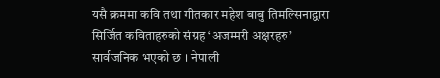यसै क्रममा कवि तथा गीतकार महेश बाबु तिमल्सिनाद्वारा सिर्जित कविताहरुको संग्रह ‘अजम्मरी अक्षरहरु’ सार्वजनिक भएको छ । नेपाली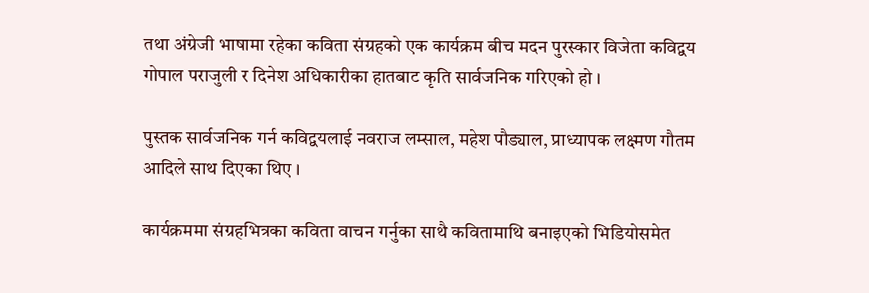तथा अंग्रेजी भाषामा रहेका कविता संग्रहको एक कार्यक्रम बीच मदन पुरस्कार विजेता कविद्वय गोपाल पराजुली र दिनेश अधिकारीका हातबाट कृति सार्वजनिक गरिएको हो ।

पुस्तक सार्वजनिक गर्न कविद्वयलाई नवराज लम्साल, महेश पौड्याल, प्राध्यापक लक्ष्मण गौतम आदिले साथ दिएका थिए ।

कार्यक्रममा संग्रहभित्रका कविता वाचन गर्नुका साथै कवितामाथि बनाइएको भिडियोसमेत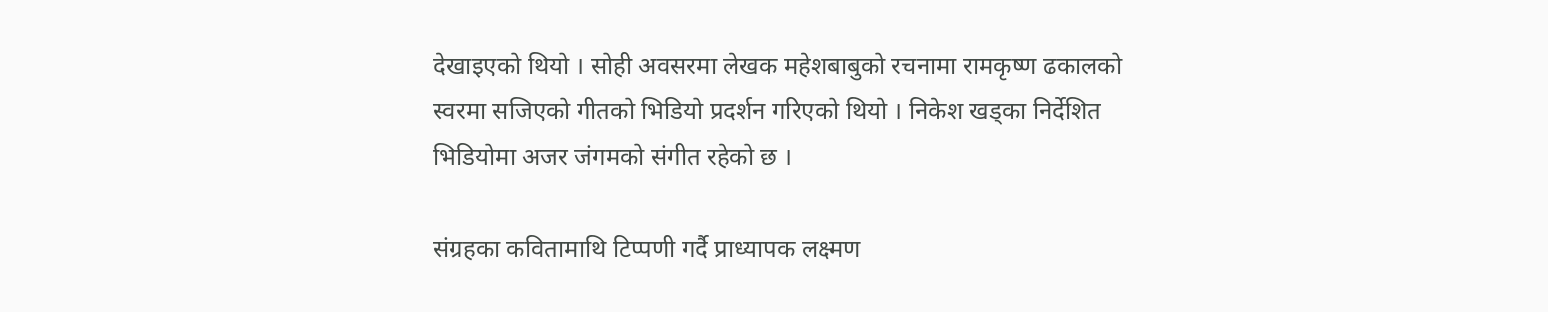देखाइएको थियो । सोही अवसरमा लेखक महेशबाबुको रचनामा रामकृष्ण ढकालको स्वरमा सजिएको गीतको भिडियो प्रदर्शन गरिएको थियो । निकेश खड्का निर्देशित भिडियोमा अजर जंगमको संगीत रहेको छ ।

संग्रहका कवितामाथि टिप्पणी गर्दै प्राध्यापक लक्ष्मण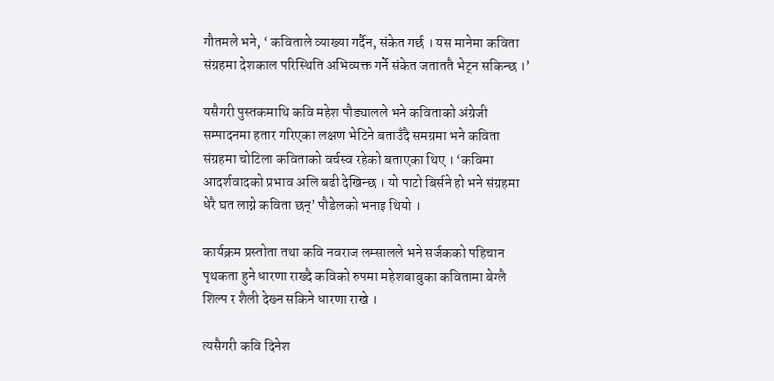गौतमले भने, ‘ कविताले व्याख्या गर्दैन, संकेत गर्छ । यस मानेमा कविता संग्रहमा देशकाल परिस्थिति अभिव्यक्त गर्ने संकेत जताततै भेट्न सकिन्छ ।’

यसैगरी पुस्तकमाथि कवि महेश पौड्यालले भने कविताको अंग्रेजी सम्पादनमा हतार गरिएका लक्षण भेटिने बताउँदै समग्रमा भने कविता संग्रहमा चोटिला कविताको वर्चस्व रहेको बताएका थिए । ‘कविमा आदर्शवादको प्रभाव अलि बढी देखिन्छ । यो पाटो बिर्सने हो भने संग्रहमा धेरै घत लाग्ने कविता छन्’ पौडेलको भनाइ थियो ।

कार्यक्रम प्रस्तोता तथा कवि नवराज लम्सालले भने सर्जकको पहिचान पृथकता हुने धारणा राख्दै कविको रुपमा महेशबाबुका कवितामा बेग्लै शिल्प र शैली देख्न सकिने धारणा राखे ।

त्यसैगरी कवि दिनेश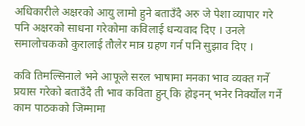अधिकारीले अक्षरको आयु लामो हुने बताउँदै अरु जे पेशा व्यापार गरे पनि अक्षरको साधना गरेकोमा कविलाई धन्यवाद दिए । उनले समालोचकको कुरालाई तौलेर मात्र ग्रहण गर्न पनि सुझाव दिए ।

कवि तिमल्सिनाले भने आफूले सरल भाषामा मनका भाव व्यक्त गर्ने प्रयास गरेको बताउँदै ती भाव कविता हुन् कि होइनन् भनेर निर्क्योल गर्ने काम पाठकको जिम्मामा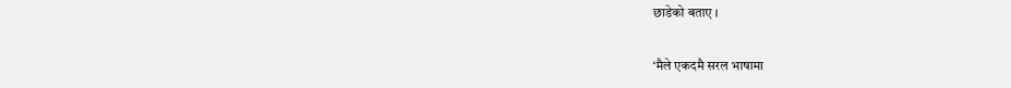छाडेको बताए ।

‘मैले एकदमै सरल भाषामा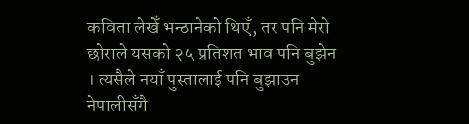कविता लेखेँ भन्ठानेको थिएँ, तर पनि मेरो छोराले यसको २५ प्रतिशत भाव पनि बुझेन । त्यसैले नयाँ पुस्तालाई पनि बुझाउन नेपालीसँगै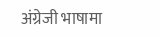अंग्रेजी भाषामा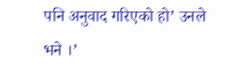पनि अनुवाद गरिएको हो’ उनले भने ।’